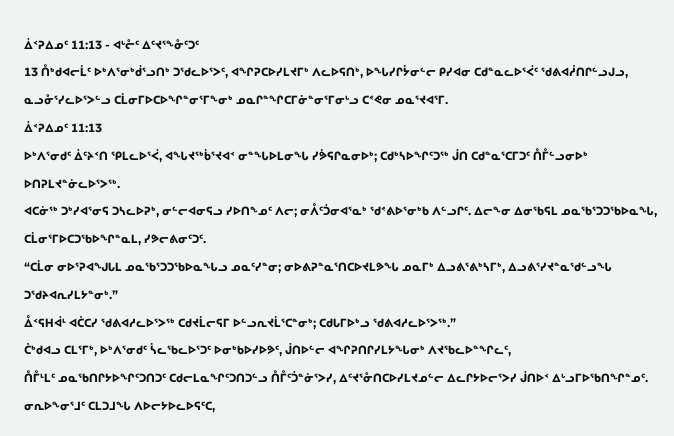ᐄᑉᕈᐃᓄᑦ 11:13 - ᐊᒡᓔᑦ ᐃᑦᔪᕐᖕᓁᑦᑐᑦ
13 ᑍᒃᑯᐊᓕᒫᑦ ᐅᒃᐱᕐᓂᒃᑰᕐᓗᑎᒃ ᑐᖁᓚᐅᕐᐳᑦ, ᐊᖏᕈᑕᐅᓯᒪᔪᒥᒃ ᐱᓚᐅᕋᑎᒃ, ᐅᖓᓯᒋᔮᓂᓪᓕ ᑭᓯᐊᓂ ᑕᑯᓐᓇᓚᐅᕐᐹᑦ ᖁᕕᐊᓲᑎᒋᓪᓗᒍᓗ, ᓇᓗᓁᕐᓯᓚᐅᕐᐳᓪᓗ ᑕᒫᓂᒥᐅᑕᐅᖏᓐᓂᕐᒥᖕᓂᒃ ᓄᓇᒋᓐᖏᑕᒥᓃᓐᓂᕐᒥᓂᒡᓗ ᑕᕝᕙᓂ ᓄᓇᕐᔪᐊᕐᒥ.
ᐄᑉᕈᐃᓄᑦ 11:13
ᐅᒃᐱᕐᓂᑯᑦ ᐄᑦᔨᑉᑎ ᕿᒪᓚᐅᕐᐹ, ᐊᖓᔪᖅᑳᕐᔪᐊᑉ ᓂᓐᖓᐅᒪᓂᖓ ᓯᕘᕋᒋᓇᓂᐅᒃ; ᑕᑯᒃᓴᐅᖏᑦᑐᖅ ᒎᑎ ᑕᑯᓐᓇᕐᑕᒥᑐᑦ ᑍᒤᓪᓗᓂᐅᒃ ᐅᑎᕈᒪᔪᓐᓃᓚᐅᕐᐳᖅ.
ᐊᑕᓃᖅ ᑐᒃᓯᐊᕐᓂᕋ ᑐᓴᓚᐅᕈᒃ, ᓂᓪᓕᐊᓂᕋᓗ ᓯᐅᑎᖕᓄᑦ ᐱᓕ; ᓂᐰᑦᑑᓂᐊᕐᓇᒃ ᖁᕝᕕᐅᕐᓂᒃᑲ ᐱᓪᓗᒋᑦ. ᐃᓕᖕᓂ ᐃᓂᖃᕋᒪ ᓄᓇᖃᕐᑐᑐᖃᐅᓇᖓ, ᑕᒫᓂᕐᒥᐅᑕᑐᖃᐅᖏᓐᓇᒪ, ᓯᕗᓕᕕᓂᑦᑐᑦ.
“ᑕᒫᓂ ᓂᐅᕐᕈᐊᖑᒐᒪ ᓄᓇᖃᕐᑐᑐᖃᐅᓇᖓᓗ ᓄᓇᑦᓯᓐᓂ; ᓂᐅᕕᕈᓐᓇᕐᑎᑕᐅᔪᒪᕗᖓ ᓄᓇᒥᒃ ᐃᓗᕕᕐᕕᒃᓴᒥᒃ, ᐃᓗᕕᕐᓯᔪᓐᓇᖁᓪᓗᖓ ᑐᖁᔨᐊᕆᓯᒪᔭᓐᓂᒃ.”
ᐂᑉᕋᕼᐋᒻ ᐊᑖᑕᓯ ᖁᕕᐊᓱᓚᐅᕐᐳᖅ ᑕᑯᔪᒫᓕᕋᒥ ᐅᓪᓗᕆᔪᒫᕐᑕᓐᓂᒃ; ᑕᑯᒐᒥᐅᒃᓗ ᖁᕕᐊᓱᓚᐅᕐᐳᖅ.”
ᑖᒃᑯᐊᓗ ᑕᒪᕐᒥᒃ, ᐅᒃᐱᕐᓂᑯᑦ ᓵᓚᖃᓚᐅᕐᑐᑦ ᐅᓂᒃᑲᐅᓯᐅᕗᑦ, ᒎᑎᐅᓪᓕ ᐊᖏᕈᑎᒋᓯᒪᔭᖓᓂᒃ ᐱᔪᖃᓚᐅᓐᖏᓚᑦ,
ᑍᒤᒻᒪᑦ ᓄᓇᖃᑎᒋᔭᐅᖏᑦᑐᑎᑐᑦ ᑕᑯᓕᒪᓇᖏᑦᑐᑎᑐᓪᓗ ᑍᒤᑦᑑᓐᓃᕐᐳᓯ, ᐃᑦᔪᕐᓁᑎᑕᐅᓯᒪᔪᓄᓪᓕ ᐃᓚᒋᔭᐅᓕᕐᐳᓯ ᒎᑎᐅᑉ ᐃᒡᓗᒥᐅᖃᑎᖏᓐᓄᑦ.
ᓂᕆᐅᖕᓂᕐᒧᑦ ᑕᒪᑐᒧᖓ ᐱᐅᓕᔭᐅᓚᐅᕋᑦᑕ,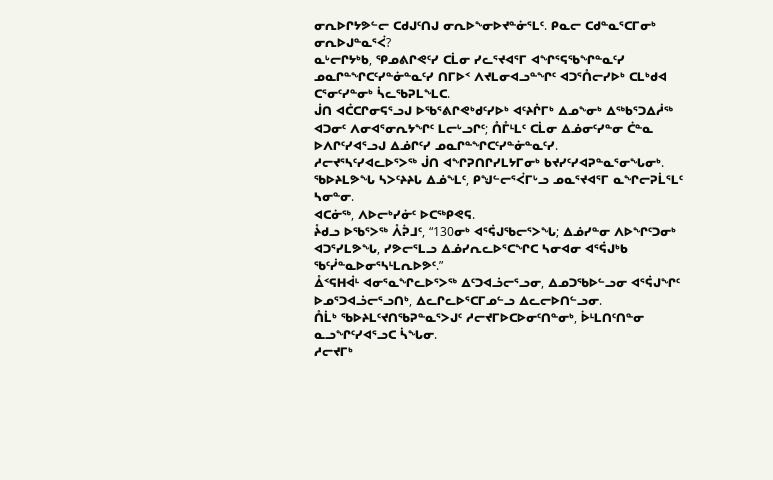ᓂᕆᐅᒋᔭᕗᓪᓕ ᑕᑯᒍᑦᑎᒍ ᓂᕆᐅᖕᓂᐅᔪᓐᓃᕐᒪᑦ. ᑭᓇᓕ ᑕᑯᓐᓇᕐᑕᒥᓂᒃ ᓂᕆᐅᒍᓐᓇᕐᐹ?
ᓇᒡᓕᒋᔭᒃᑲ, ᕿᓄᕕᒋᕙᑦᓯ ᑕᒫᓂ ᓯᓚᕐᔪᐊᕐᒥ ᐊᖏᕐᕋᖃᖏᓐᓇᑦᓯ ᓄᓇᒋᓐᖏᑕᑦᓯᓐᓃᓐᓇᑦᓯ ᑎᒥᐅᑉ ᐱᔪᒪᓂᐊᓗᓐᖏᑦ ᐊᑐᕐᑍᓕᓯᐅᒃ ᑕᒪᒃᑯᐊ ᑕᕐᓂᑦᓯᓐᓂᒃ ᓵᓚᖃᕈᒪᖕᒪᑕ.
ᒎᑎ ᐊᑖᑕᒋᓂᕋᕐᓗᒍ ᐅᖃᕐᕕᒋᕙᒃᑯᑦᓯᐅᒃ ᐊᑦᔨᒌᒥᒃ ᐃᓄᖕᓂᒃ ᐃᖅᑲᕐᑐᐃᓲᖅ ᐊᑐᓂᑦ ᐱᓂᐊᕐᓂᕆᔭᖏᑦ ᒪᓕᒡᓗᒋᑦ; ᑍᒤᒻᒪᑦ ᑕᒫᓂ ᐃᓅᓂᑦᓯᓐᓂ ᑖᓐᓇ ᐅᐱᒋᑦᓯᐊᕐᓗᒍ ᐃᓅᒋᑦᓯ ᓄᓇᒋᓐᖏᑕᑦᓯᓐᓃᓐᓇᑦᓯ.
ᓱᓕᔪᕐᓴᑦᓯᐊᓚᐅᕐᐳᖅ ᒎᑎ ᐊᖏᕈᑎᒋᓯᒪᔭᒥᓂᒃ ᑲᔪᓯᑦᓯᐊᕈᓐᓇᕐᓂᖓᓂᒃ.
ᖃᐅᔨᒪᕗᖓ ᓴᐳᑦᔨᔨᒐ ᐃᓅᖕᒪᑦ, ᑭᖑᓪᓕᕐᐹᒥᒡᓗ ᓄᓇᕐᔪᐊᕐᒥ ᓇᖏᓕᕈᒫᕐᒪᑦ ᓴᓂᓐᓂ.
ᐊᑕᓃᖅ, ᐱᐅᓕᒃᓯᓃᑦ ᐅᑕᖅᑭᕙᕋ.
ᔧᑯᓗ ᐅᖃᕐᐳᖅ ᐰᕉᒧᑦ, “130ᓂᒃ ᐊᕐᕌᒍᖃᓕᕐᐳᖓ; ᐃᓅᓯᓐᓂ ᐱᐅᖏᑦᑐᓂᒃ ᐊᑐᕐᓯᒪᕗᖓ, ᓯᕗᓕᕐᒪᓗ ᐃᓅᓯᕆᓚᐅᕐᑕᖏᑕ ᓴᓂᐊᓂ ᐊᕐᕌᒍᒃᑲ ᖃᑦᓰᓐᓇᐅᓂᕐᓴᒻᒪᕆᐅᕗᑦ.”
ᐂᑉᕋᕼᐋᒻ ᐊᓂᕐᓇᖏᓚᐅᕐᐳᖅ ᐃᑦᑐᐊᓘᓕᕐᓗᓂ, ᐃᓄᑐᖃᐅᓪᓗᓂ ᐊᕐᕌᒍᖏᑦ ᐅᓄᕐᑐᐊᓘᓕᕐᓗᑎᒃ, ᐃᓚᒋᓚᐅᕐᑕᒥᓄᓪᓗ ᐃᓚᓕᐅᑎᓪᓗᓂ.
ᑍᒫᒃ ᖃᐅᔨᒪᑦᔪᑎᖃᕈᓐᓇᕐᐳᒍᑦ ᓱᓕᔪᒥᐅᑕᐅᓂᑦᑎᓐᓂᒃ, ᐆᒻᒪᑎᑦᑎᓐᓂ ᓇᓗᖏᑦᓯᐊᕐᓗᑕ ᓵᖓᓂ.
ᓱᓕᔪᒥᒃ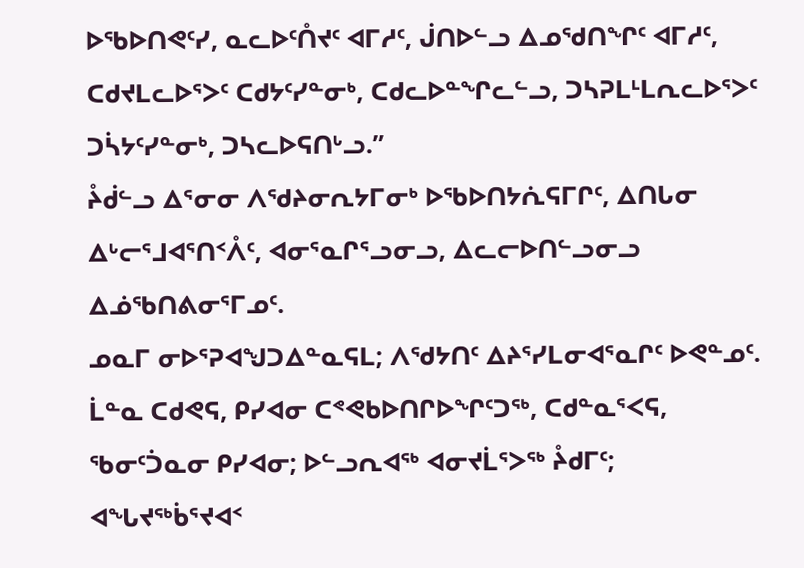ᐅᖃᐅᑎᕙᑦᓯ, ᓇᓚᐅᑦᑍᔪᑦ ᐊᒥᓱᑦ, ᒎᑎᐅᓪᓗ ᐃᓄᖁᑎᖏᑦ ᐊᒥᓱᑦ, ᑕᑯᔪᒪᓚᐅᕐᐳᑦ ᑕᑯᔭᑦᓯᓐᓂᒃ, ᑕᑯᓚᐅᓐᖏᓚᓪᓗ, ᑐᓴᕈᒪᒻᒪᕆᓚᐅᕐᐳᑦ ᑐᓵᔭᑦᓯᓐᓂᒃ, ᑐᓴᓚᐅᕋᑎᒡᓗ.”
ᔧᑰᓪᓗ ᐃᕐᓂᓂ ᐱᖁᔨᓂᕆᔭᒥᓂᒃ ᐅᖃᐅᑎᔭᕇᕋᒥᒋᑦ, ᐃᑎᒐᓂ ᐃᒡᓕᕐᒧᐊᕐᑎᑉᐰᑦ, ᐊᓂᕐᓇᒋᕐᓗᓂᓗ, ᐃᓚᓕᐅᑎᓪᓗᓂᓗ ᐃᓅᖃᑎᕕᓂᕐᒥᓄᑦ.
ᓄᓇᒥ ᓂᐅᕐᕈᐊᖑᑐᐃᓐᓇᕋᒪ; ᐱᖁᔭᑎᑦ ᐃᔨᕐᓯᒪᓂᐊᕐᓇᒋᑦ ᐅᕙᓐᓄᑦ.
ᒫᓐᓇ ᑕᑯᕙᕋ, ᑭᓯᐊᓂ ᑕᕝᕙᑲᐅᑎᒋᐅᖏᑦᑐᖅ, ᑕᑯᓐᓇᕐᐸᕋ, ᖃᓂᑦᑑᓇᓂ ᑭᓯᐊᓂ; ᐅᓪᓗᕆᐊᖅ ᐊᓂᔪᒫᕐᐳᖅ ᔧᑯᒥᑦ; ᐊᖓᔪᖅᑳᕐᔪᐊᑉ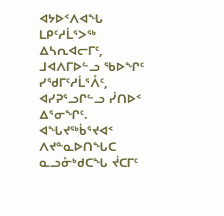ᐊᔭᐅᑉᐱᐊᖓ ᒪᑭᑦᓱᒫᕐᐳᖅ ᐃᓴᕆᐊᓕᒥᑦ, ᒧᐊᐱᒥᐅᓪᓗ ᖃᐅᖏᑦ ᓯᖁᒥᑦᓱᒫᕐᐰᑦ, ᐊᓯᕈᕐᓗᒋᓪᓗ ᓰᑎᐅᑉ ᐃᕐᓂᖏᑦ.
ᐊᖓᔪᖅᑳᕐᔪᐊᑉ ᐱᔪᓐᓇᐅᑎᖓᑕ ᓇᓗᓁᒃᑯᑕᖓ ᔫᑕᒥᑦ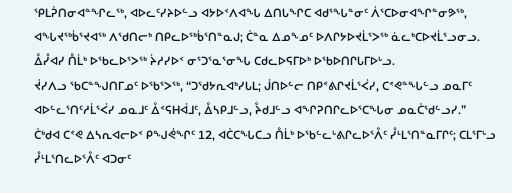ᕿᒪᕉᑎᓂᐊᓐᖏᓚᖅ, ᐊᐅᓚᑦᓯᔨᐅᓪᓗ ᐊᔭᐅᑉᐱᐊᖓ ᐃᑎᒐᖏᑕ ᐊᑯᕐᖓᓐᓂᑦ ᐲᕐᑕᐅᓂᐊᖏᓐᓂᕗᖅ, ᐊᖓᔪᖅᑳᕐᔪᐊᖅ ᐱᖁᑎᓕᒃ ᑎᑭᓚᐅᖅᑳᕐᑎᓐᓇᒍ; ᑖᓐᓇ ᐃᓄᖕᓄᑦ ᐅᐱᒋᔭᐅᔪᒫᕐᐳᖅ ᓈᓚᒃᑕᐅᔪᒫᕐᓗᓂᓗ.
ᐂᓮᐊᓯ ᑍᒫᒃ ᐅᖃᓚᐅᕐᐳᖅ ᔩᓱᓯᐅᑉ ᓂᕐᑐᕐᓇᕐᓂᖓ ᑕᑯᓚᐅᕋᒥᐅᒃ ᐅᖃᐅᑎᒋᒐᒥᐅᒡᓗ.
ᔫᓯᐱᓗ ᖃᑕᓐᖑᑎᒥᓄᑦ ᐅᖃᕐᐳᖅ, “ᑐᖁᔭᕆᐊᒃᓯᒐᒪ; ᒎᑎᐅᓪᓕ ᑎᑭᕝᕕᒋᔪᒫᕐᐹᓯ, ᑕᕝᕙᓐᖓᓪᓗ ᓄᓇᒥᑦ ᐊᐅᓪᓚᕐᑎᑦᓱᒫᕐᐹᓯ ᓄᓇᒧᑦ ᐂᑉᕋᕼᐋᒧᑦ, ᐂᓴᑭᒧᓪᓗ, ᔧᑯᒧᓪᓗ ᐊᖏᕈᑎᒋᓚᐅᕐᑕᖓᓂ ᓄᓇᑖᖁᓪᓗᓯ.”
ᑖᒃᑯᐊ ᑕᕝᕙ ᐃᓴᕆᐊᓕᐅᑉ ᑭᖑᕚᖏᑦ 12, ᐊᑖᑕᖓᑕᓗ ᑍᒫᒃ ᐅᖃᓪᓚᒡᕕᒋᓚᐅᕐᐰᑦ ᓮᒻᒪᕐᑎᓐᓇᒥᒋᑦ; ᑕᒪᕐᒥᒡᓗ ᓮᒻᒪᕐᑎᓚᐅᕐᐰᑦ ᐊᑐᓂᑦ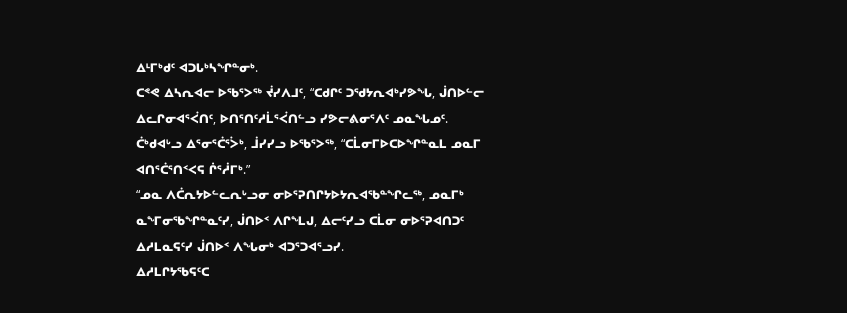ᐃᒻᒥᒃᑯᑦ ᐊᑐᒐᒃᓴᖏᓐᓂᒃ.
ᑕᕝᕙ ᐃᓴᕆᐊᓕ ᐅᖃᕐᐳᖅ ᔫᓯᐱᒧᑦ, “ᑕᑯᒋᑦ ᑐᖁᔭᕆᐊᒃᓯᕗᖓ, ᒎᑎᐅᓪᓕ ᐃᓚᒋᓂᐊᕐᐹᑎᑦ, ᐅᑎᕐᑎᑦᓱᒫᕐᐹᑎᓪᓗ ᓯᕗᓕᕕᓂᕐᐱᑦ ᓄᓇᖓᓄᑦ.
ᑖᒃᑯᐊᒡᓗ ᐃᕐᓂᕐᑖᕐᐴᒃ, ᒨᓯᓯᓗ ᐅᖃᕐᐳᖅ, “ᑕᒫᓂᒥᐅᑕᐅᖏᓐᓇᒪ ᓄᓇᒥ ᐊᑎᕐᑖᕐᑎᑉᐸᕋ ᒌᕐᓲᒥᒃ.”
“ᓄᓇ ᐱᑖᕆᔭᐅᓪᓚᕆᒡᓗᓂ ᓂᐅᕐᕈᑎᒋᔭᐅᔭᕆᐊᖃᓐᖏᓚᖅ, ᓄᓇᒥᒃ ᓇᖕᒥᓂᖃᖏᓐᓇᑦᓯ, ᒎᑎᐅᑉ ᐱᒋᖕᒪᒍ, ᐃᓕᑦᓯᓗ ᑕᒫᓂ ᓂᐅᕐᕈᐊᑎᑐᑦ ᐃᓱᒪᓇᕋᑦᓯ ᒎᑎᐅᑉ ᐱᖓᓂᒃ ᐊᑐᕐᑐᐊᕐᓗᓯ.
ᐃᓱᒪᒋᔭᖃᕋᑦᑕ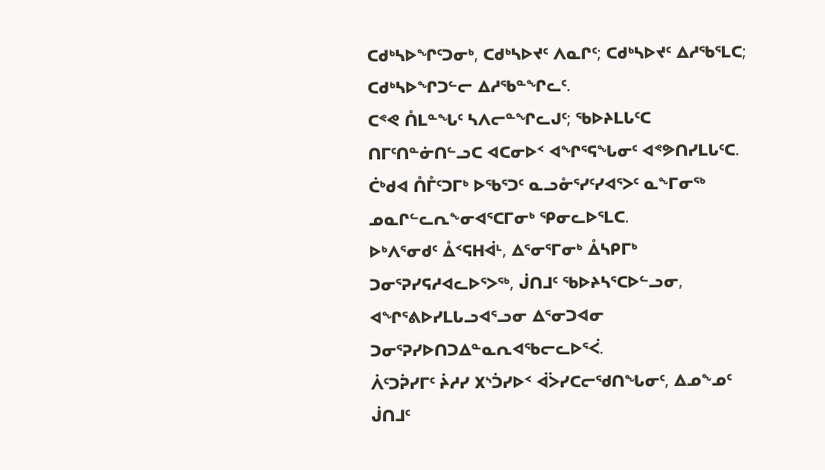ᑕᑯᒃᓴᐅᖏᑦᑐᓂᒃ, ᑕᑯᒃᓴᐅᔪᑦ ᐱᓇᒋᑦ; ᑕᑯᒃᓴᐅᔪᑦ ᐃᓱᖃᕐᒪᑕ; ᑕᑯᒃᓴᐅᖏᑐᓪᓕ ᐃᓱᖃᓐᖏᓚᑦ.
ᑕᕝᕙ ᑍᒪᓐᖓᑦ ᓴᐱᓕᓐᖏᓚᒍᑦ; ᖃᐅᔨᒪᒐᑦᑕ ᑎᒥᑦᑎᓐᓃᑎᓪᓗᑕ ᐊᑕᓂᐅᑉ ᐊᖏᕐᕋᖓᓂᑦ ᐊᕝᕗᑎᓯᒪᒐᑦᑕ.
ᑖᒃᑯᐊ ᑍᒤᑦᑐᒥᒃ ᐅᖃᕐᑐᑦ ᓇᓗᓁᕐᓯᑦᓯᐊᕐᐳᑦ ᓇᖕᒥᓂᖅ ᓄᓇᒋᓪᓚᕆᖕᓂᐊᕐᑕᒥᓂᒃ ᕿᓂᓚᐅᕐᒪᑕ.
ᐅᒃᐱᕐᓂᑯᑦ ᐂᑉᕋᕼᐋᒻ, ᐃᕐᓂᕐᒥᓂᒃ ᐂᓴᑭᒥᒃ ᑐᓂᕐᕈᓯᕋᓱᐊᓚᐅᕐᐳᖅ, ᒎᑎᒧᑦ ᖃᐅᔨᓴᕐᑕᐅᓪᓗᓂ, ᐊᖏᕐᕕᐅᓯᒪᒐᓗᐊᕐᓗᓂ ᐃᕐᓂᑐᐊᓂ ᑐᓂᕐᕈᓯᐅᑎᑐᐃᓐᓇᕆᐊᖃᓕᓚᐅᕐᐹ.
ᐲᑦᑐᕉᓯᒥᑦ ᔩᓱᓯ ᙭ᔅᑑᓯᐅᑉ ᐋᐴᓯᑕᓕᖁᑎᖓᓂᑦ, ᐃᓄᖕᓄᑦ ᒎᑎᒧᑦ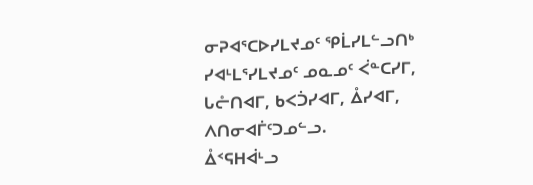ᓂᕈᐊᕐᑕᐅᓯᒪᔪᓄᑦ ᕿᒫᓯᒪᓪᓗᑎᒃ ᓯᐊᒻᒪᕐᓯᒪᔪᓄᑦ ᓄᓇᓄᑦ ᐹᓐᑕᓯᒥ, ᒐᓔᑎᐊᒥ, ᑲᐸᑑᓯᐊᒥ, ᐂᓯᐊᒥ, ᐱᑎᓂᐊᒦᑦᑐᓄᓪᓗ.
ᐂᑉᕋᕼᐋᒻᓗ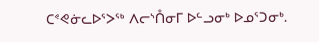ᑕᕝᕙᓃᓚᐅᕐᐳᖅ ᐱᓕᔅᑍᓂᒥ ᐅᓪᓗᓂᒃ ᐅᓄᕐᑐᓂᒃ.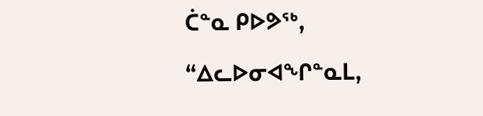ᑖᓐᓇ ᑭᐅᕗᖅ, “ᐃᓚᐅᓂᐊᖏᓐᓇᒪ,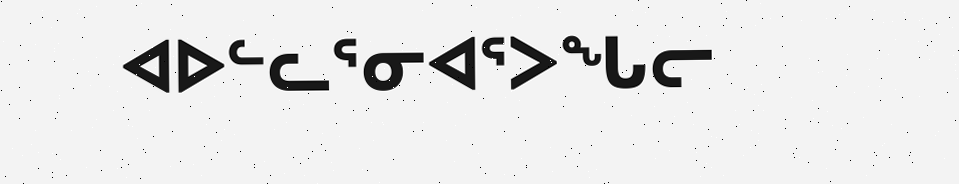ᐊᐅᓪᓚᕐᓂᐊᕐᐳᖓᓕ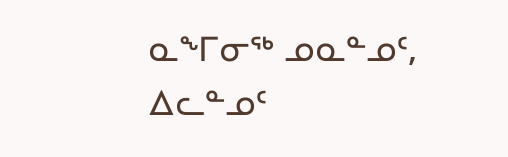ᓇᖕᒥᓂᖅ ᓄᓇᓐᓄᑦ, ᐃᓚᓐᓄᑦ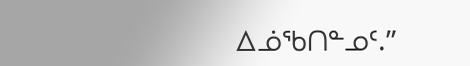ᐃᓅᖃᑎᓐᓄᑦ.”